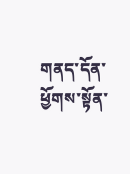གནད་དོན་ཕྱོགས་སྟོན་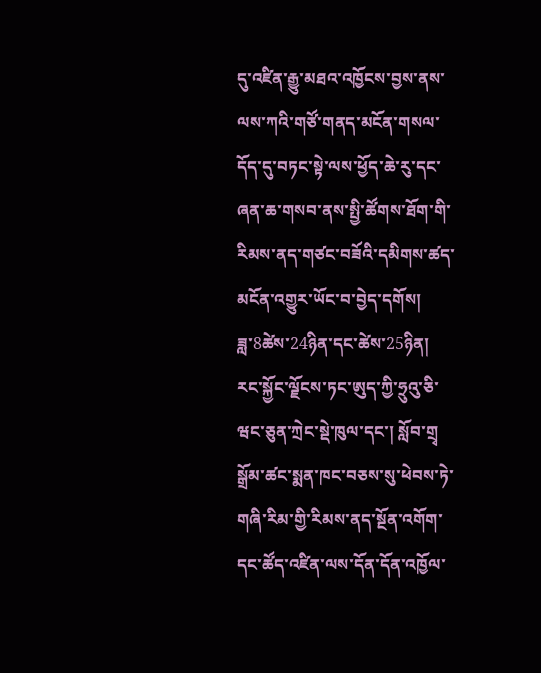དུ་འཛིན་རྒྱུ་མཐའ་འཁྱོངས་བྱས་ནས་ལས་ཀའི་གཙོ་གནད་མངོན་གསལ་དོད་དུ་བཏང་སྟེ་ལས་ཕྱོད་ཆེ་རུ་དང་ཞན་ཆ་གསབ་ནས་སྤྱི་ཚོགས་ཐོག་གི་རིམས་ནད་གཙང་བཟོའི་དམིགས་ཚད་མངོན་འགྱུར་ཡོང་བ་བྱེད་དགོས།
ཟླ་8ཚེས་24ཉིན་དང་ཚེས་25ཉིན། རང་སྐྱོང་ལྗོངས་ཏང་ཨུད་ཀྱི་ཧྲུའུ་ཅི་ཝང་ཅུན་ཀྲེང་སྡེ་ཁུལ་དང་། སློབ་གྲྭ སྒྲོམ་ཚང་སྨན་ཁང་བཅས་སུ་ཕེབས་ཏེ་གཞི་རིམ་གྱི་རིམས་ནད་སྔོན་འགོག་དང་ཚོད་འཛིན་ལས་དོན་དོན་འཁྱོལ་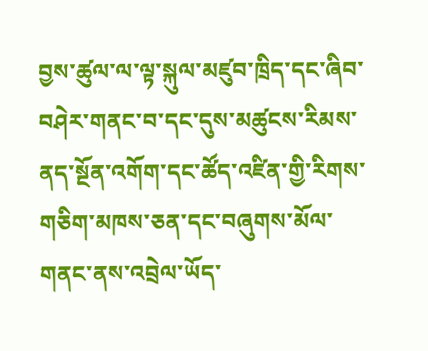བྱས་ཚུལ་ལ་ལྟ་སྐུལ་མཛུབ་ཁྲིད་དང་ཞིབ་བཤེར་གནང་བ་དང་དུས་མཚུངས་རིམས་ནད་སྔོན་འགོག་དང་ཚོད་འཛིན་གྱི་རིགས་གཅིག་མཁས་ཅན་དང་བཞུགས་མོལ་གནང་ནས་འབྲེལ་ཡོད་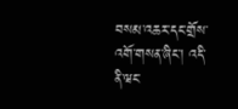བསམ་འཆར་དང་གྲོས་འགོ་གསན་ཞིང་། འདི་ནི་ཝང་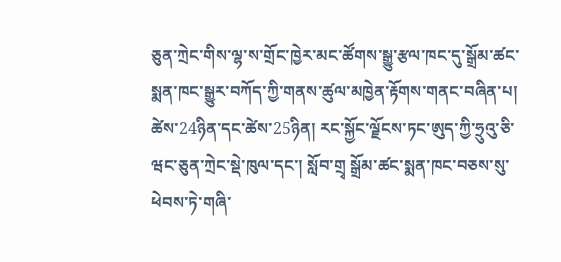ཅུན་ཀྲེང་གིས་ལྷ་ས་གྲོང་ཁྱེར་མང་ཚོགས་སྒྱུ་རྩལ་ཁང་དུ་སྒྲོམ་ཚང་སྨན་ཁང་སྒྱུར་བཀོད་ཀྱི་གནས་ཚུལ་མཁྱེན་རྟོགས་གནང་བཞིན་པ།
ཚེས་24ཉིན་དང་ཚེས་25ཉིན། རང་སྐྱོང་ལྗོངས་ཏང་ཨུད་ཀྱི་ཧྲུའུ་ཅི་ཝང་ཅུན་ཀྲེང་སྡེ་ཁུལ་དང་། སློབ་གྲྭ སྒྲོམ་ཚང་སྨན་ཁང་བཅས་སུ་ཕེབས་ཏེ་གཞི་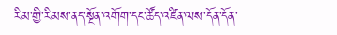རིམ་གྱི་རིམས་ནད་སྔོན་འགོག་དང་ཚོད་འཛིན་ལས་དོན་དོན་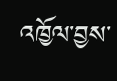འཁྱོལ་བྱས་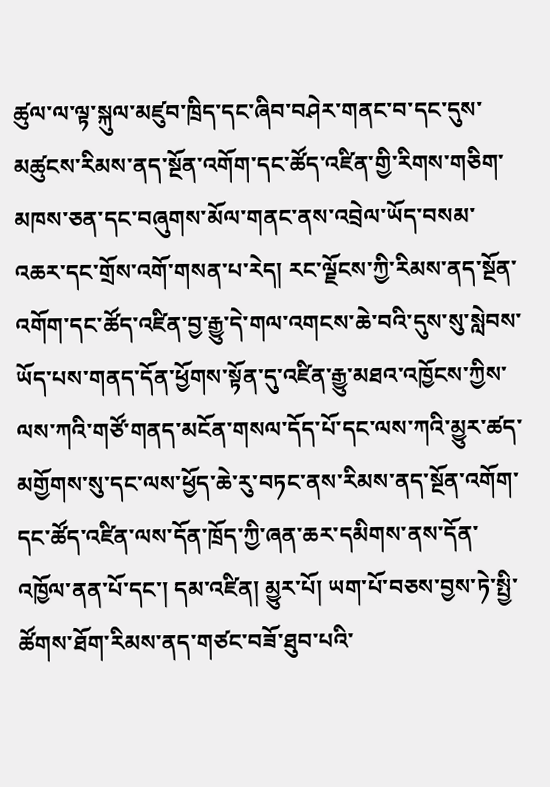ཚུལ་ལ་ལྟ་སྐུལ་མཛུབ་ཁྲིད་དང་ཞིབ་བཤེར་གནང་བ་དང་དུས་མཚུངས་རིམས་ནད་སྔོན་འགོག་དང་ཚོད་འཛིན་གྱི་རིགས་གཅིག་མཁས་ཅན་དང་བཞུགས་མོལ་གནང་ནས་འབྲེལ་ཡོད་བསམ་འཆར་དང་གྲོས་འགོ་གསན་པ་རེད། རང་ལྗོངས་ཀྱི་རིམས་ནད་སྔོན་འགོག་དང་ཚོད་འཛིན་བྱ་རྒྱུ་དེ་གལ་འགངས་ཆེ་བའི་དུས་སུ་སླེབས་ཡོད་པས་གནད་དོན་ཕྱོགས་སྟོན་དུ་འཛིན་རྒྱུ་མཐའ་འཁྱོངས་ཀྱིས་ལས་ཀའི་གཙོ་གནད་མངོན་གསལ་དོད་པོ་དང་ལས་ཀའི་མྱུར་ཚད་མགྱོགས་སུ་དང་ལས་ཕྱོད་ཆེ་རུ་བཏང་ནས་རིམས་ནད་སྔོན་འགོག་དང་ཚོད་འཛིན་ལས་དོན་ཁྲོད་ཀྱི་ཞན་ཆར་དམིགས་ནས་དོན་འཁྱོལ་ནན་པོ་དང་། དམ་འཛིན། མྱུར་པོ། ཡག་པོ་བཅས་བྱས་ཏེ་སྤྱི་ཚོགས་ཐོག་རིམས་ནད་གཙང་བཟོ་ཐུབ་པའི་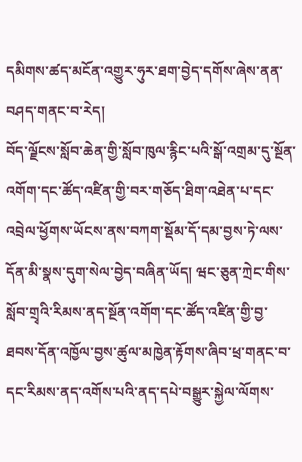དམིགས་ཚད་མངོན་འགྱུར་ཧུར་ཐག་བྱེད་དགོས་ཞེས་ནན་བཤད་གནང་བ་རེད།
བོད་ལྗོངས་སློབ་ཆེན་གྱི་སློབ་ཁུལ་རྙིང་པའི་སྒོ་འགྲམ་དུ་སྔོན་འགོག་དང་ཚོད་འཛིན་གྱི་བར་གཅོད་ཐིག་འཐེན་པ་དང་འབྲེལ་ཕྱོགས་ཡོངས་ནས་བཀག་སྡོམ་དོ་དམ་བྱས་ཏེ་ལས་དོན་མི་སྣས་དུག་སེལ་བྱེད་བཞིན་ཡོད། ཝང་ཅུན་ཀྲེང་གིས་སློབ་གྲྭའི་རིམས་ནད་སྔོན་འགོག་དང་ཚོད་འཛིན་གྱི་བྱ་ཐབས་དོན་འཁྱོལ་བྱས་ཚུལ་མཁྱེན་རྟོགས་ཞིབ་ཕྲ་གནང་བ་དང་རིམས་ནད་འགོས་པའི་ནད་དཔེ་བསྒྱུར་སྐྱེལ་ལོགས་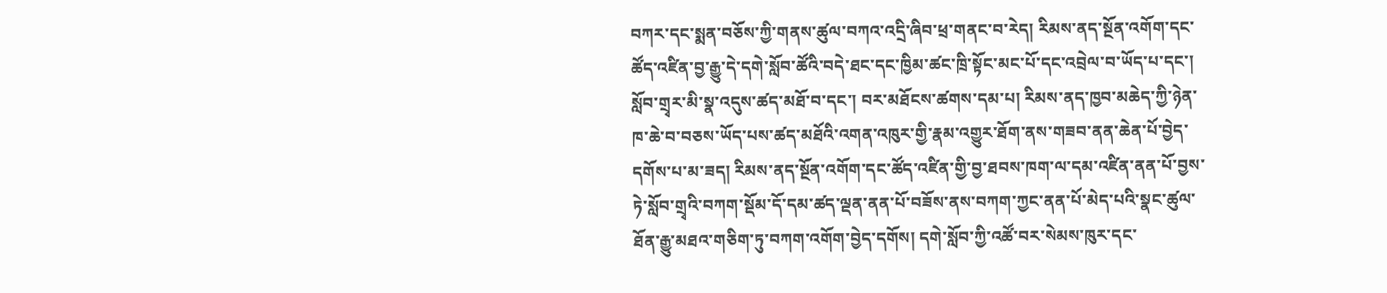བཀར་དང་སྨན་བཅོས་ཀྱི་གནས་ཚུལ་བཀའ་འདྲི་ཞིབ་ཕྲ་གནང་བ་རེད། རིམས་ནད་སྔོན་འགོག་དང་ཚོད་འཛིན་བྱ་རྒྱུ་དེ་དགེ་སློབ་ཚོའི་བདེ་ཐང་དང་ཁྱིམ་ཚང་ཁྲི་སྟོང་མང་པོ་དང་འབྲེལ་བ་ཡོད་པ་དང་། སློབ་གྲྭར་མི་སྣ་འདུས་ཚད་མཐོ་བ་དང་། བར་མཐོངས་ཚགས་དམ་པ། རིམས་ནད་ཁྱབ་མཆེད་ཀྱི་ཉེན་ཁ་ཆེ་བ་བཅས་ཡོད་པས་ཚད་མཐོའི་འགན་འཁུར་གྱི་རྣམ་འགྱུར་ཐོག་ནས་གཟབ་ནན་ཆེན་པོ་བྱེད་དགོས་པ་མ་ཟད། རིམས་ནད་སྔོན་འགོག་དང་ཚོད་འཛིན་གྱི་བྱ་ཐབས་ཁག་ལ་དམ་འཛིན་ནན་པོ་བྱས་ཏེ་སློབ་གྲྭའི་བཀག་སྡོམ་དོ་དམ་ཚད་ལྡན་ནན་པོ་བཟོས་ནས་བཀག་ཀྱང་ནན་པོ་མེད་པའི་སྣང་ཚུལ་ཐོན་རྒྱུ་མཐའ་གཅིག་ཏུ་བཀག་འགོག་བྱེད་དགོས། དགེ་སློབ་ཀྱི་འཚོ་བར་སེམས་ཁུར་དང་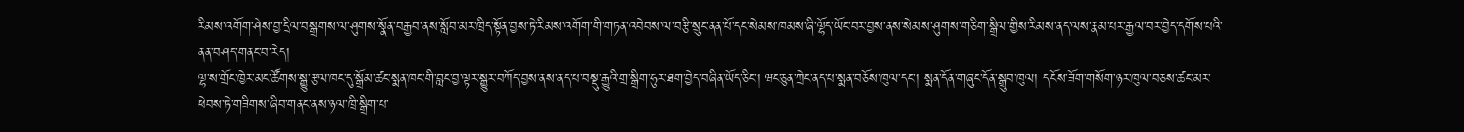རིམས་འགོག་ཤེས་བྱ་དྲིལ་བསྒྲགས་ལ་ཤུགས་སྣོན་བརྒྱབ་ནས་སློབ་མར་ཁྲིད་སྟོན་བྱས་ཏེ་རིམས་འགོག་གི་གཏན་འབེབས་ལ་བརྩི་སྲུང་ནན་པོ་དང་སེམས་ཁམས་ཞི་ལྷོད་ཡོང་བར་བྱས་ནས་སེམས་ཤུགས་གཅིག་སྒྲིལ་གྱིས་རིམས་ནད་ལས་རྣམ་པར་རྒྱལ་བར་བྱེད་དགོས་པའི་ནན་བཤད་གནང་བ་རེད།
ལྷ་ས་གྲོང་ཁྱེར་མང་ཚོགས་སྒྱུ་རྩལ་ཁང་དུ་སྒྲོམ་ཚང་སྨན་ཁང་གི་བླང་བྱ་ལྟར་སྒྱུར་བཀོད་བྱས་ནས་ནད་པ་བསྡུ་རྒྱུའི་གྲ་སྒྲིག་ཧུར་ཐག་བྱེད་བཞིན་ཡོད་ཅིང་། ཝང་ཅུན་ཀྲེང་ནད་པ་སྨན་བཅོས་ཁུལ་དང་། སྨན་དོན་གཞུང་དོན་སྒྲུབ་ཁུལ། དངོས་ཟོག་གསོག་ཉར་ཁུལ་བཅས་ཚང་མར་ཕེབས་ཏེ་གཟིགས་ཞིབ་གནང་ནས་ཉལ་ཁྲི་སྒྲིག་པ་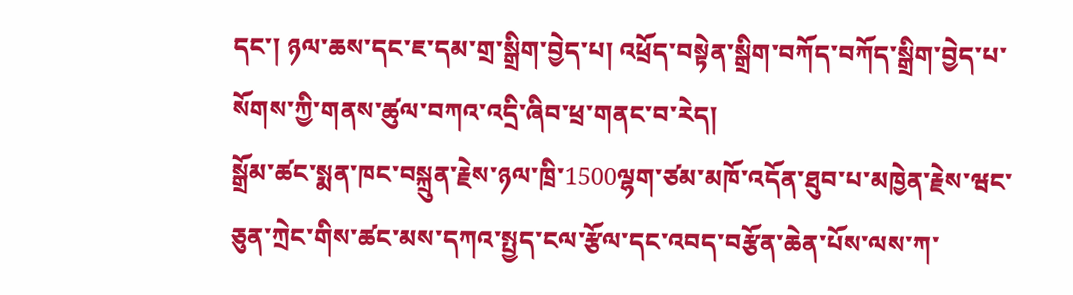དང་། ཉལ་ཆས་དང་ཇ་དམ་གྲ་སྒྲིག་བྱེད་པ། འཕྲོད་བསྟེན་སྒྲིག་བཀོད་བཀོད་སྒྲིག་བྱེད་པ་སོགས་ཀྱི་གནས་ཚུལ་བཀའ་འདྲི་ཞིབ་ཕྲ་གནང་བ་རེད།
སྒྲོམ་ཚང་སྨན་ཁང་བསྐྲུན་རྗེས་ཉལ་ཁྲི་1500ལྷག་ཙམ་མཁོ་འདོན་ཐུབ་པ་མཁྱེན་རྗེས་ཝང་ཅུན་ཀྲེང་གིས་ཚང་མས་དཀའ་སྤྱད་ངལ་རྩོལ་དང་འབད་བརྩོན་ཆེན་པོས་ལས་ཀ་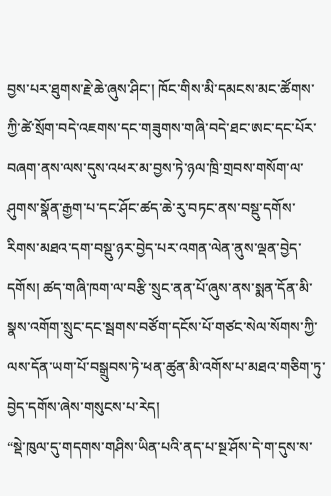བྱས་པར་ཐུགས་རྗེ་ཆེ་ཞུས་ཤིང་། ཁོང་གིས་མི་དམངས་མང་ཚོགས་ཀྱི་ཚེ་སྲོག་བདེ་འཇགས་དང་གཟུགས་གཞི་བདེ་ཐང་ཨང་དང་པོར་བཞག་ནས་ལས་དུས་འཕར་མ་བྱས་ཏེ་ཉལ་ཁྲི་གྲབས་གསོག་ལ་ཤུགས་སྣོན་རྒྱག་པ་དང་ཤོང་ཚད་ཆེ་རུ་བཏང་ནས་བསྡུ་དགོས་རིགས་མཐའ་དག་བསྡུ་ཉར་བྱེད་པར་འགན་ལེན་ནུས་ལྡན་བྱེད་དགོས། ཚད་གཞི་ཁག་ལ་བརྩི་སྲུང་ནན་པོ་ཞུས་ནས་སྨན་དོན་མི་སྣས་འགོག་སྲུང་དང་སྦགས་བཙོག་དངོས་པོ་གཙང་སེལ་སོགས་ཀྱི་ལས་དོན་ཡག་པོ་བསྒྲུབས་ཏེ་ཕན་ཚུན་མི་འགོས་པ་མཐའ་གཅིག་ཏུ་བྱེད་དགོས་ཞེས་གསུངས་པ་རེད།
“སྡེ་ཁུལ་དུ་གདགས་གཤིས་ཡིན་པའི་ནད་པ་སྔ་ཤོས་དེ་ག་དུས་ས་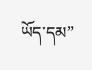ཡོད་དམ”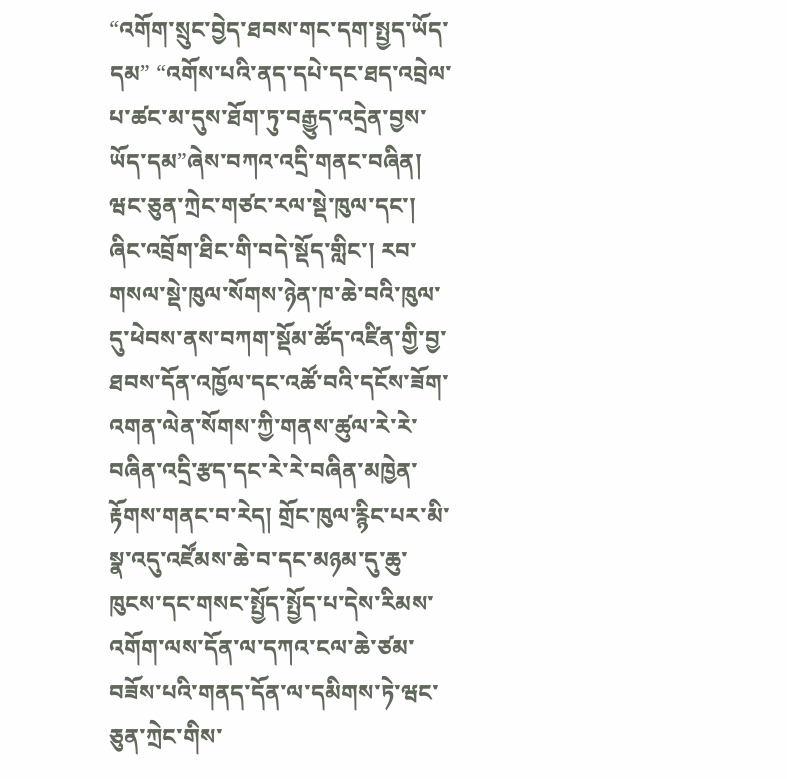“འགོག་སྲུང་བྱེད་ཐབས་གང་དག་སྤྱད་ཡོད་དམ” “འགོས་པའི་ནད་དཔེ་དང་ཐད་འབྲེལ་པ་ཚང་མ་དུས་ཐོག་ཏུ་བརྒྱུད་འདྲེན་བྱས་ཡོད་དམ”ཞེས་བཀའ་འདྲི་གནང་བཞིན། ཝང་ཅུན་ཀྲེང་གཙང་རལ་སྡེ་ཁུལ་དང་། ཞིང་འབྲོག་ཐིང་གི་བདེ་སྡོད་གླིང་། རབ་གསལ་སྡེ་ཁུལ་སོགས་ཉེན་ཁ་ཆེ་བའི་ཁུལ་དུ་ཕེབས་ནས་བཀག་སྡོམ་ཚོད་འཛིན་གྱི་བྱ་ཐབས་དོན་འཁྱོལ་དང་འཚོ་བའི་དངོས་ཟོག་འགན་ལེན་སོགས་ཀྱི་གནས་ཚུལ་རེ་རེ་བཞིན་འདྲི་རྩད་དང་རེ་རེ་བཞིན་མཁྱེན་རྟོགས་གནང་བ་རེད། གྲོང་ཁུལ་རྙིང་པར་མི་སྣ་འདུ་འཛོམས་ཆེ་བ་དང་མཉམ་དུ་ཆུ་ཁུངས་དང་གསང་སྤྱོད་སྤྱོད་པ་དེས་རིམས་འགོག་ལས་དོན་ལ་དཀའ་ངལ་ཆེ་ཙམ་བཟོས་པའི་གནད་དོན་ལ་དམིགས་ཏེ་ཝང་ཅུན་ཀྲེང་གིས་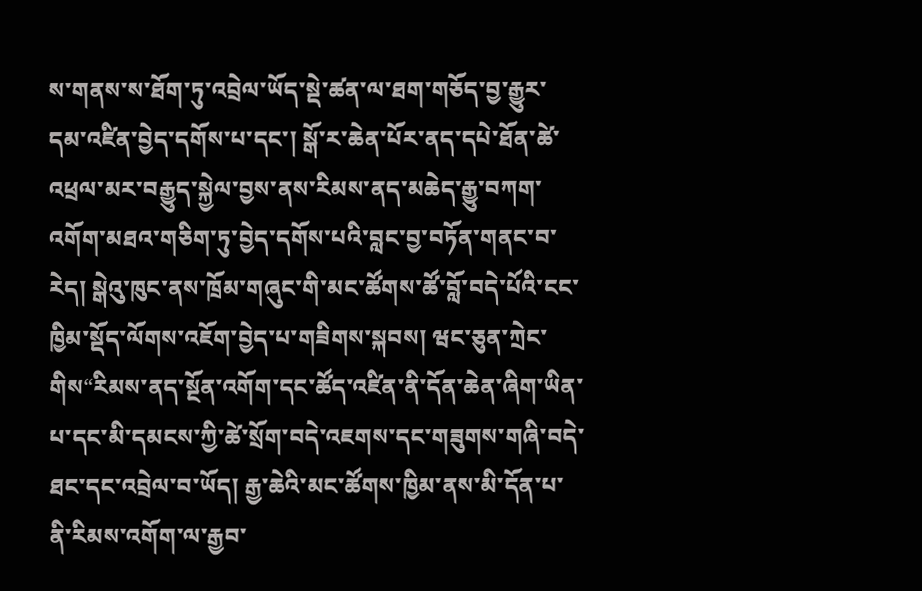ས་གནས་ས་ཐོག་ཏུ་འབྲེལ་ཡོད་སྡེ་ཚན་ལ་ཐག་གཅོད་བྱ་རྒྱུར་དམ་འཛིན་བྱེད་དགོས་པ་དང་། སྒོ་ར་ཆེན་པོར་ནད་དཔེ་ཐོན་ཚེ་འཕྲལ་མར་བརྒྱུད་སྐྱེལ་བྱས་ནས་རིམས་ནད་མཆེད་རྒྱུ་བཀག་འགོག་མཐའ་གཅིག་ཏུ་བྱེད་དགོས་པའི་བླང་བྱ་བཏོན་གནང་བ་རེད། སྒེའུ་ཁུང་ནས་ཁྲོམ་གཞུང་གི་མང་ཚོགས་ཚོ་བློ་བདེ་པོའི་ངང་ཁྱིམ་སྡོད་ལོགས་འཇོག་བྱེད་པ་གཟིགས་སྐབས། ཝང་ཅུན་ཀྲེང་གིས“རིམས་ནད་སྔོན་འགོག་དང་ཚོད་འཛིན་ནི་དོན་ཆེན་ཞིག་ཡིན་པ་དང་མི་དམངས་ཀྱི་ཚེ་སྲོག་བདེ་འཇགས་དང་གཟུགས་གཞི་བདེ་ཐང་དང་འབྲེལ་བ་ཡོད། རྒྱ་ཆེའི་མང་ཚོགས་ཁྱིམ་ནས་མི་དོན་པ་ནི་རིམས་འགོག་ལ་རྒྱབ་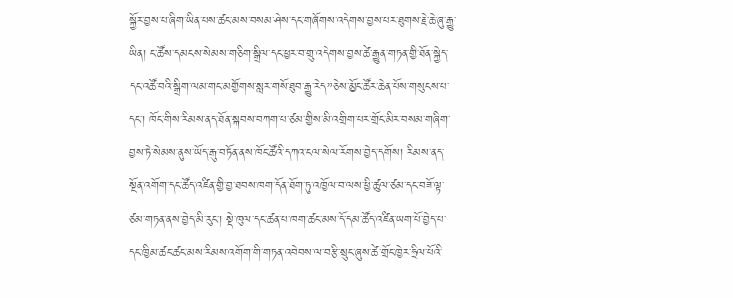སྐྱོར་བྱས་པ་ཞིག་ཡིན་པས་ཚང་མས་བསམ་ཤེས་དང་གཞོགས་འདེགས་བྱས་པར་ཐུགས་རྗེ་ཆེ་ཞུ་རྒྱུ་ཡིན། ང་ཚོས་དམངས་སེམས་གཅིག་སྒྲིལ་དང་ཕྱར་བ་གྲུ་འདེགས་བྱས་ཚེ་རྒྱུན་གཏན་གྱི་ཐོན་སྐྱེད་དང་འཚོ་བའི་སྒྲིག་ལམ་གང་མགྱོགས་སླར་གསོ་ཐུབ་རྒྱུ་རེད”ཅེས་མྱོང་ཚོར་ཆེན་པོས་གསུངས་པ་དང་། ཁོང་གིས་རིམས་ནད་ཐོན་སྐབས་བཀག་པ་ཙམ་གྱིས་མི་འགྲིག་པར་གྲོང་མིར་བསམ་གཞིག་བྱས་ཏེ་སེམས་ནུས་ཡོད་རྒུ་བཏོན་ནས་ཁོང་ཚོའི་དཀའ་ངལ་སེལ་རོགས་བྱེད་དགོས། རིམས་ནད་སྔོན་འགོག་དང་ཚོད་འཛིན་གྱི་བྱ་ཐབས་ཁག་དོན་ཐོག་ཏུ་འཁྱོལ་བ་ལས་ཕྱི་ཚུལ་ཙམ་དང་བཟོ་ལྟ་ཙམ་གཏན་ནས་བྱེད་མི་རུང་། སྡེ་ཁུལ་དང་ཚན་པ་ཁག་ཚང་མས་དོ་དམ་ཚོད་འཛིན་ཡག་པོ་བྱེད་པ་དང་ཁྱིམ་ཚང་ཚང་མས་རིམས་འགོག་གི་གཏན་འབེབས་ལ་བརྩི་སྲུང་ཞུས་ཚེ་གྲོང་ཁྱེར་ཧྲིལ་པོའི་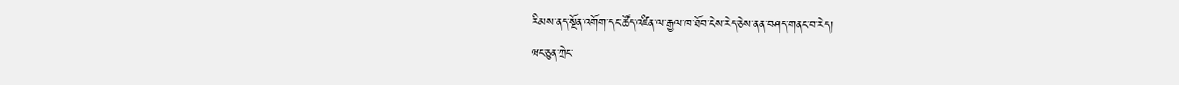རིམས་ནད་སྔོན་འགོག་དང་ཚོད་འཛིན་ལ་རྒྱལ་ཁ་ཐོབ་ངེས་རེད་ཅེས་ནན་བཤད་གནང་བ་རེད།
ཝང་ཅུན་ཀྲེང་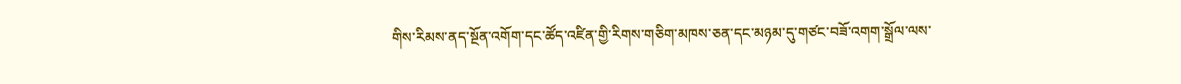གིས་རིམས་ནད་སྔོན་འགོག་དང་ཚོད་འཛིན་གྱི་རིགས་གཅིག་མཁས་ཅན་དང་མཉམ་དུ་གཙང་བཟོ་འགག་སྒྲོལ་ལས་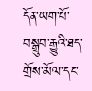དོན་ཡག་པོ་བསྒྲུབ་རྒྱུའི་ཐད་གྲོས་མོལ་དང་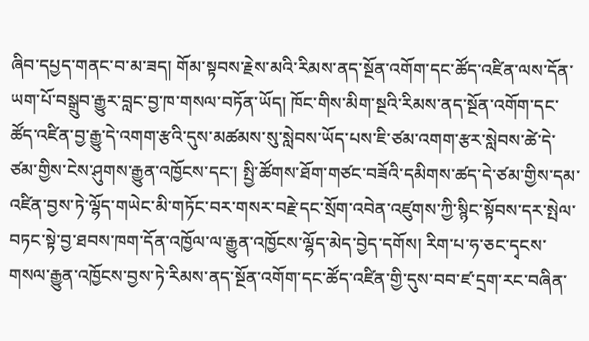ཞིབ་དཔྱད་གནང་བ་མ་ཟད། གོམ་སྟབས་རྗེས་མའི་རིམས་ནད་སྔོན་འགོག་དང་ཚོད་འཛིན་ལས་དོན་ཡག་པོ་བསྒྲུབ་རྒྱུར་བླང་བྱ་ཁ་གསལ་བཏོན་ཡོད། ཁོང་གིས་མིག་སྔའི་རིམས་ནད་སྔོན་འགོག་དང་ཚོད་འཛིན་བྱ་རྒྱུ་དེ་འགག་རྩའི་དུས་མཚམས་སུ་སླེབས་ཡོད་པས་ཇི་ཙམ་འགག་རྩར་སླེབས་ཚེ་དེ་ཙམ་གྱིས་ངེས་ཤུགས་རྒྱུན་འཁྱོངས་དང་། སྤྱི་ཚོགས་ཐོག་གཙང་བཟོའི་དམིགས་ཚད་དེ་ཙམ་གྱིས་དམ་འཛིན་བྱས་ཏེ་ལྷོད་གཡེང་མི་གཏོང་བར་གསར་བརྗེ་དང་སྲོག་འབེན་འཛུགས་ཀྱི་སྙིང་སྟོབས་དར་སྤེལ་བཏང་སྟེ་བྱ་ཐབས་ཁག་དོན་འཁྱོལ་ལ་རྒྱུན་འཁྱོངས་ལྷོད་མེད་བྱེད་དགོས། རིག་པ་ཧ་ཅང་དྭངས་གསལ་རྒྱུན་འཁྱོངས་བྱས་ཏེ་རིམས་ནད་སྔོན་འགོག་དང་ཚོད་འཛིན་གྱི་དུས་བབ་ཛ་དྲག་རང་བཞིན་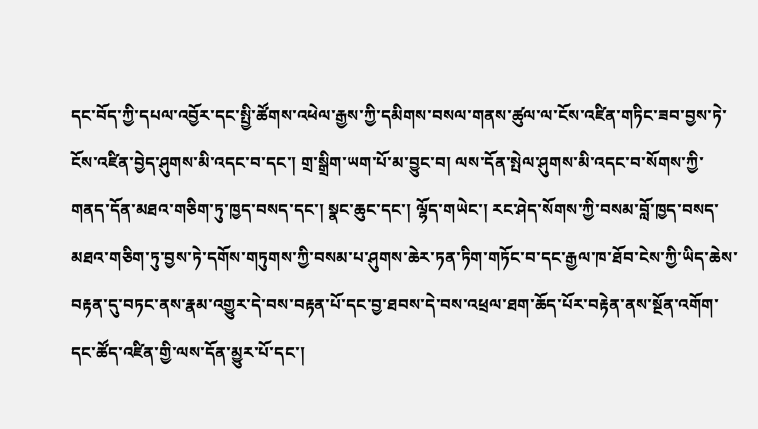དང་བོད་ཀྱི་དཔལ་འབྱོར་དང་སྤྱི་ཚོགས་འཕེལ་རྒྱས་ཀྱི་དམིགས་བསལ་གནས་ཚུལ་ལ་ངོས་འཛིན་གཏིང་ཟབ་བྱས་ཏེ་ངོས་འཛིན་བྱེད་ཤུགས་མི་འདང་བ་དང་། གྲ་སྒྲིག་ཡག་པོ་མ་བྱུང་བ། ལས་དོན་སྤེལ་ཤུགས་མི་འདང་བ་སོགས་ཀྱི་གནད་དོན་མཐའ་གཅིག་ཏུ་ཁྱད་བསད་དང་། སྣང་ཆུང་དང་། ལྷོད་གཡེང་། རང་ཤེད་སོགས་ཀྱི་བསམ་བློ་ཁྱད་བསད་མཐའ་གཅིག་ཏུ་བྱས་ཏེ་དགོས་གཏུགས་ཀྱི་བསམ་པ་ཤུགས་ཆེར་ཏན་ཏིག་གཏོང་བ་དང་རྒྱལ་ཁ་ཐོབ་ངེས་ཀྱི་ཡིད་ཆེས་བརྟན་དུ་བཏང་ནས་རྣམ་འགྱུར་དེ་བས་བརྟན་པོ་དང་བྱ་ཐབས་དེ་བས་འཕྲལ་ཐག་ཆོད་པོར་བརྟེན་ནས་སྔོན་འགོག་དང་ཚོད་འཛིན་གྱི་ལས་དོན་མྱུར་པོ་དང་།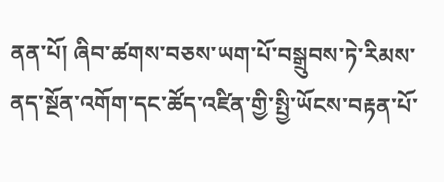ནན་པོ། ཞིབ་ཚགས་བཅས་ཡག་པོ་བསྒྲུབས་ཏེ་རིམས་ནད་སྔོན་འགོག་དང་ཚོད་འཛིན་གྱི་སྤྱི་ཡོངས་བརྟན་པོ་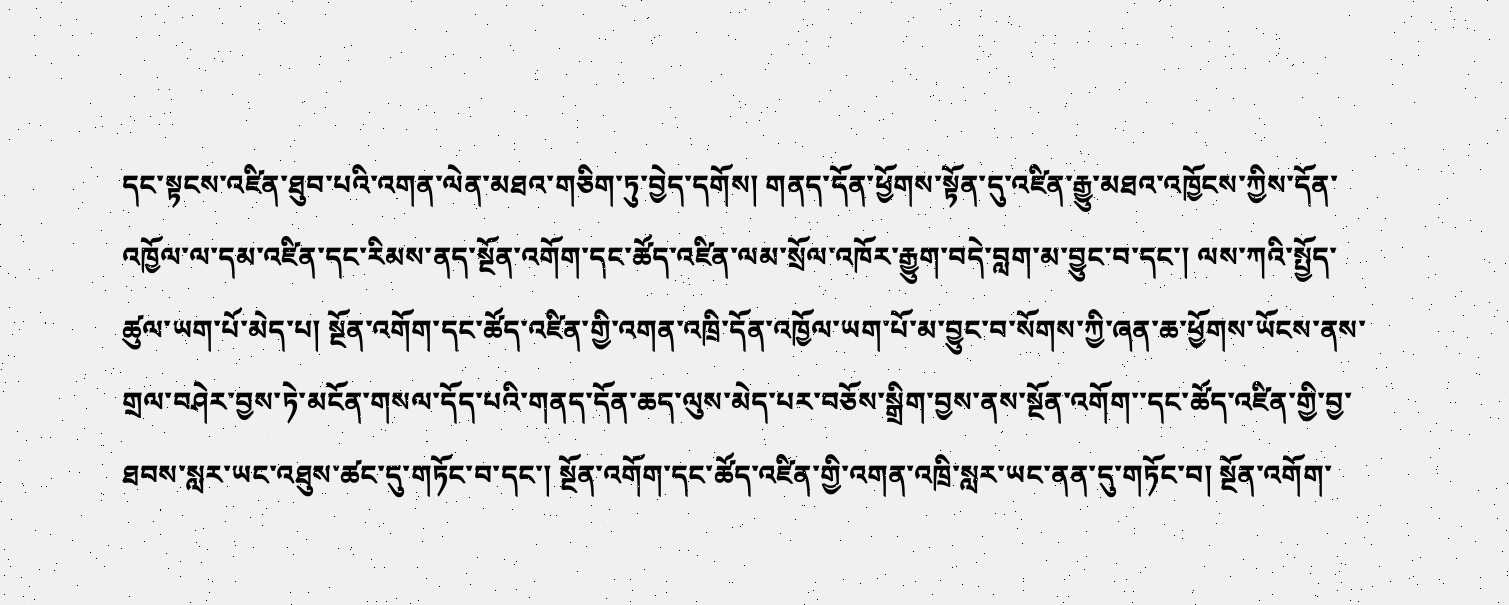དང་སྟངས་འཛིན་ཐུབ་པའི་འགན་ལེན་མཐའ་གཅིག་ཏུ་བྱེད་དགོས། གནད་དོན་ཕྱོགས་སྟོན་དུ་འཛིན་རྒྱུ་མཐའ་འཁྱོངས་ཀྱིས་དོན་འཁྱོལ་ལ་དམ་འཛིན་དང་རིམས་ནད་སྔོན་འགོག་དང་ཚོད་འཛིན་ལམ་སྲོལ་འཁོར་རྒྱུག་བདེ་བླག་མ་བྱུང་བ་དང་། ལས་ཀའི་སྤྱོད་ཚུལ་ཡག་པོ་མེད་པ། སྔོན་འགོག་དང་ཚོད་འཛིན་གྱི་འགན་འཁྲི་དོན་འཁྱོལ་ཡག་པོ་མ་བྱུང་བ་སོགས་ཀྱི་ཞན་ཆ་ཕྱོགས་ཡོངས་ནས་གྲལ་བཤེར་བྱས་ཏེ་མངོན་གསལ་དོད་པའི་གནད་དོན་ཆད་ལུས་མེད་པར་བཅོས་སྒྲིག་བྱས་ནས་སྔོན་འགོག་་དང་ཚོད་འཛིན་གྱི་བྱ་ཐབས་སླར་ཡང་འཐུས་ཚང་དུ་གཏོང་བ་དང་། སྔོན་འགོག་དང་ཚོད་འཛིན་གྱི་འགན་འཁྲི་སླར་ཡང་ནན་དུ་གཏོང་བ། སྔོན་འགོག་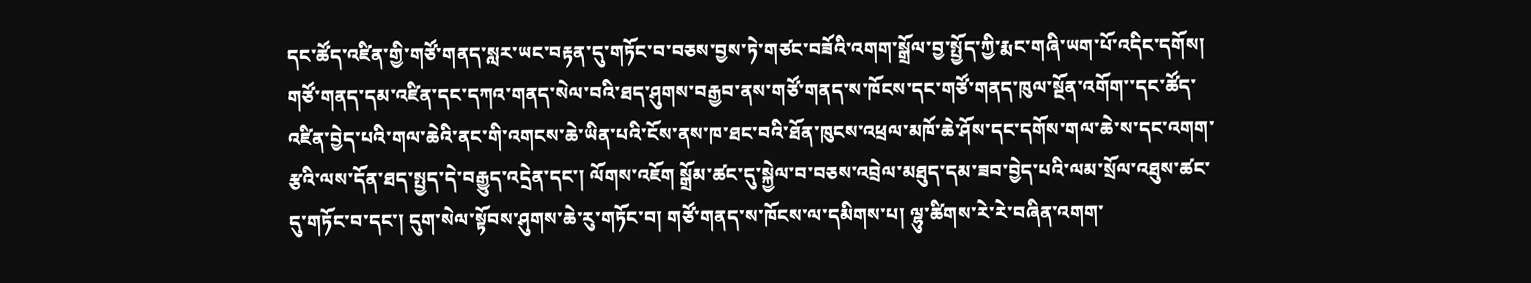དང་ཚོད་འཛིན་གྱི་གཙོ་གནད་སླར་ཡང་བརྟན་དུ་གཏོང་བ་བཅས་བྱས་ཏེ་གཙང་བཟོའི་འགག་སྒྲོལ་བྱ་སྤྱོད་ཀྱི་རྨང་གཞི་ཡག་པོ་འདིང་དགོས། གཙོ་གནད་དམ་འཛིན་དང་དཀའ་གནད་སེལ་བའི་ཐད་ཤུགས་བརྒྱབ་ནས་གཙོ་གནད་ས་ཁོངས་དང་གཙོ་གནད་ཁུལ་སྔོན་འགོག་་དང་ཚོད་འཛིན་བྱེད་པའི་གལ་ཆེའི་ནང་གི་འགངས་ཆེ་ཡིན་པའི་ངོས་ནས་ཁ་ཐང་བའི་ཐོན་ཁུངས་འཕྲལ་མཁོ་ཆེ་ཤོས་དང་དགོས་གལ་ཆེ་ས་དང་འགག་རྩའི་ལས་དོན་ཐད་སྤྱད་དེ་བརྒྱུད་འདྲེན་དང་། ལོགས་འཇོག སྒྲོམ་ཚང་དུ་སྐྱེལ་བ་བཅས་འབྲེལ་མཐུད་དམ་ཟབ་བྱེད་པའི་ལམ་སྲོལ་འཐུས་ཚང་དུ་གཏོང་བ་དང་། དུག་སེལ་སྟོབས་ཤུགས་ཆེ་རུ་གཏོང་བ། གཙོ་གནད་ས་ཁོངས་ལ་དམིགས་པ། ལྷུ་ཚིགས་རེ་རེ་བཞིན་འགག་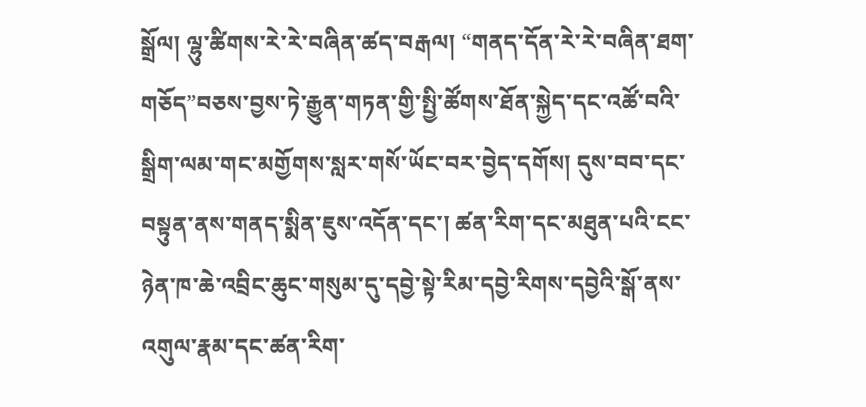སྒྲོལ། ལྷུ་ཚིགས་རེ་རེ་བཞིན་ཚད་བརྒལ། “གནད་དོན་རེ་རེ་བཞིན་ཐག་གཅོད”བཅས་བྱས་ཏེ་རྒྱུན་གཏན་གྱི་སྤྱི་ཚོགས་ཐོན་སྐྱེད་དང་འཚོ་བའི་སྒྲིག་ལམ་གང་མགྱོགས་སླར་གསོ་ཡོང་བར་བྱེད་དགོས། དུས་བབ་དང་བསྟུན་ནས་གནད་སྨིན་ཇུས་འདོན་དང་། ཚན་རིག་དང་མཐུན་པའི་ངང་ཉེན་ཁ་ཆེ་འབྲིང་ཆུང་གསུམ་དུ་དབྱེ་སྟེ་རིམ་དབྱེ་རིགས་དབྱེའི་སྒོ་ནས་འགུལ་རྣམ་དང་ཚན་རིག་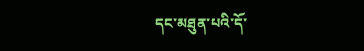དང་མཐུན་པའི་དོ་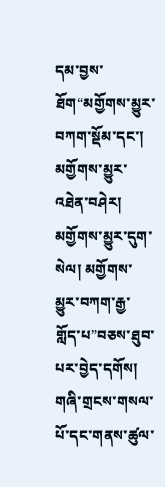དམ་བྱས་ཐོག“མགྱོགས་མྱུར་བཀག་སྡོམ་དང་། མགྱོགས་མྱུར་འཐེན་བཤེར། མགྱོགས་མྱུར་དུག་སེལ། མགྱོགས་མྱུར་བཀག་རྒྱ་གློད་པ”བཅས་ཐུབ་པར་བྱེད་དགོས། གཞི་གྲངས་གསལ་པོ་དང་གནས་ཚུལ་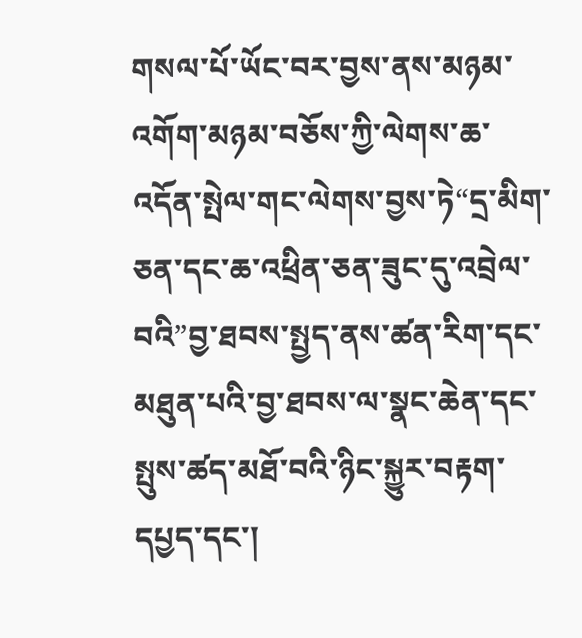གསལ་པོ་ཡོང་བར་བྱས་ནས་མཉམ་འགོག་མཉམ་བཅོས་ཀྱི་ལེགས་ཆ་འདོན་སྤེལ་གང་ལེགས་བྱས་ཏེ“དྲ་མིག་ཅན་དང་ཆ་འཕྲིན་ཅན་ཟུང་དུ་འབྲེལ་བའི”བྱ་ཐབས་སྤྱད་ནས་ཚན་རིག་དང་མཐུན་པའི་བྱ་ཐབས་ལ་སྣང་ཆེན་དང་སྤུས་ཚད་མཐོ་བའི་ཉིང་སྐྱུར་བརྟག་དཔྱད་དང་།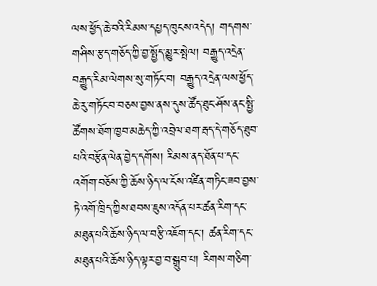ལས་ཕྱོད་ཆེ་བའི་རིམས་དཔྱད་ཁུངས་འདེད། གདགས་གཤིས་རྩད་གཅོད་ཀྱི་བྱ་སྤྱོད་མྱུར་སྤེལ། བརྒྱུད་འདྲེན་བརྒྱུད་རིམ་ལེགས་སུ་གཏོང་བ། བརྒྱུད་འདྲེན་ལས་ཕྱོད་ཆེ་རུ་གཏོང་བ་བཅས་བྱས་ནས་དུས་ཚོད་ཐུང་ཤོས་ནང་སྤྱི་ཚོགས་ཐོག་ཁྱབ་མཆེད་ཀྱི་འབྲེལ་ཐག་རྦད་དེ་གཅོད་ཐུབ་པའི་བརྩོན་ལེན་བྱེད་དགོས། རིམས་ནད་ཐོན་པ་དང་འགོག་བཅོས་ཀྱི་ཆོས་ཉིད་ལ་ངོས་འཛིན་གཏིང་ཟབ་བྱས་ཏེ་འགོ་ཁྲིད་ཀྱིས་ཐབས་ཇུས་འདོན་པར་ཚན་རིག་དང་མཐུན་པའི་ཆོས་ཉིད་ལ་བརྩི་འཇོག་དང་། ཚན་རིག་དང་མཐུན་པའི་ཆོས་ཉིད་ལྟར་བྱ་བ་སྒྲུབ་པ། རིགས་གཅིག་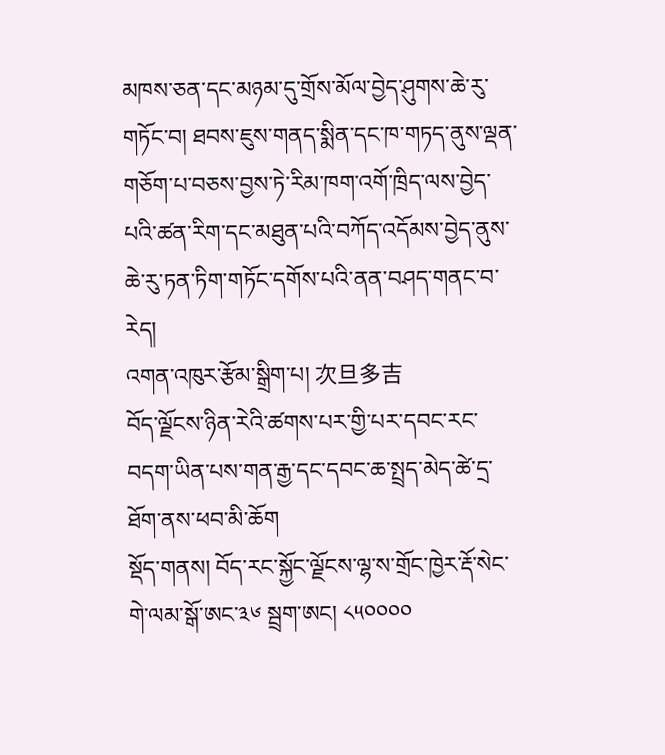མཁས་ཅན་དང་མཉམ་དུ་གྲོས་མོལ་བྱེད་ཤུགས་ཆེ་རུ་གཏོང་བ། ཐབས་ཇུས་གནད་སྨིན་དང་ཁ་གཏད་ནུས་ལྡན་གཅོག་པ་བཅས་བྱས་ཏེ་རིམ་ཁག་འགོ་ཁྲིད་ལས་བྱེད་པའི་ཚན་རིག་དང་མཐུན་པའི་བཀོད་འདོམས་བྱེད་ནུས་ཆེ་རུ་ཏན་ཏིག་གཏོང་དགོས་པའི་ནན་བཤད་གནང་བ་རེད།
འགན་འཁུར་རྩོམ་སྒྲིག་པ། 次旦多吉
བོད་ལྗོངས་ཉིན་རེའི་ཚགས་པར་གྱི་པར་དབང་རང་བདག་ཡིན་པས་གན་རྒྱ་དང་དབང་ཆ་སྤྲད་མེད་ཚེ་དྲ་ཐོག་ནས་ཕབ་མི་ཆོག
སྡོད་གནས། བོད་རང་སྐྱོང་ལྗོངས་ལྷ་ས་གྲོང་ཁྱེར་རྡོ་སེང་གེ་ལམ་སྒོ་ཨང་༣༦ སྦྲག་ཨང། ༨༥༠༠༠༠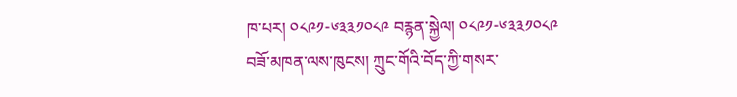ཁ་པར། ༠༨༩༡-༦༣༣༡༠༨༩ བརྙན་སྐྱེལ། ༠༨༩༡-༦༣༣༡༠༨༩
བཟོ་མཁན་ལས་ཁུངས། ཀྲུང་གོའི་བོད་ཀྱི་གསར་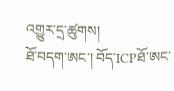འགྱུར་དྲ་ཚུགས།
ཐོ་བདག་ཨང་། བོད་ICPཐོ་ཨང་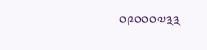༠༩༠༠༠༧༣༣